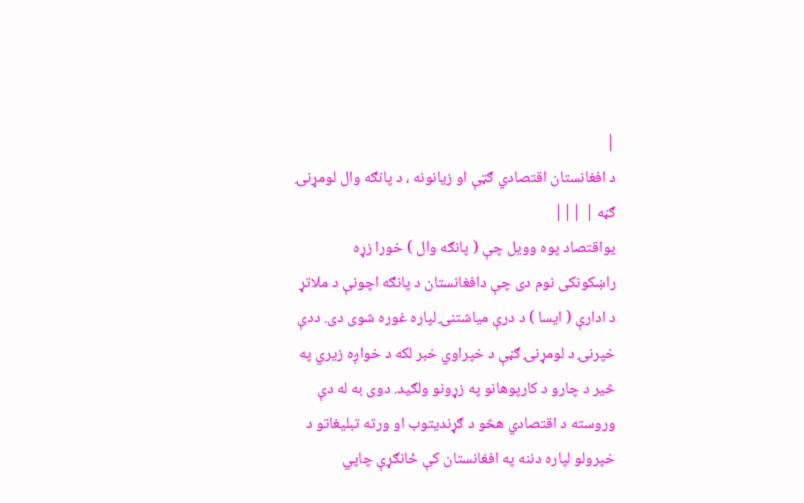|
د افغانستان اقتصادي ګټې او زيانونه ، د پانګه وال لومړنۍ ګڼه | |||
يواقتصاد پوه وويل چې ( پانګه وال ) خورا زړه راښكونكى نوم دى چې دافغانستان د پانګه اچونې د ملاتړ د ادارې ( ايسا ) د درې مياشتنۍ لپاره غوره شوى دى. ددې خپرنۍ د لومړنۍ ګڼې د خپراوي خبر لكه د خواږه زيري په څير د چارو د كارپوهانو په زړونو ولګيد. دوى به له دې وروسته د اقتصادي هڅو د ګړنديتوب او ورته تبليغاتو د خپرولو لپاره دننه په افغانستان كې ځانګړې چاپي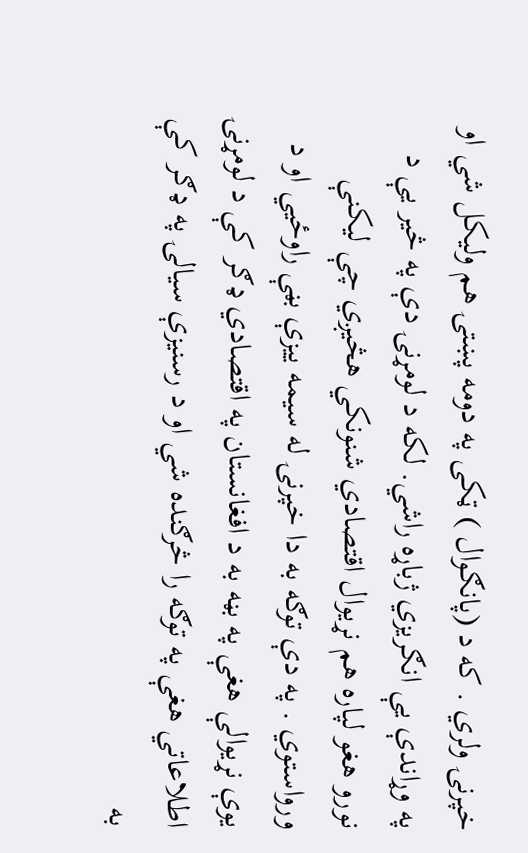خپرنۍ ولري . كه د (پانګوال ) ټكى په دومه پښتۍ هم وليكل شي او په وړاندې يې انګريزي ژباړه راشي. لكه د لومړنۍ دې په څير يې د نورو هغو لپاره هم نړيوال اقتصادي شنونكي هڅيږي چې ليكنې ورواستوي . په دې توګه به دا خپرنۍ له سيمه ييزې بڼې راوځيي او د يوې نړيوالې هغې په بڼه به د افغانستان په اقتصادي ډګر كې د لومړنۍ اطلاعاتي هغې په توګه را څرګنده شي او د رسنيزې سيالۍ په ډګر كې به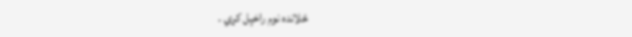ځلانده نوم راخپل كړي .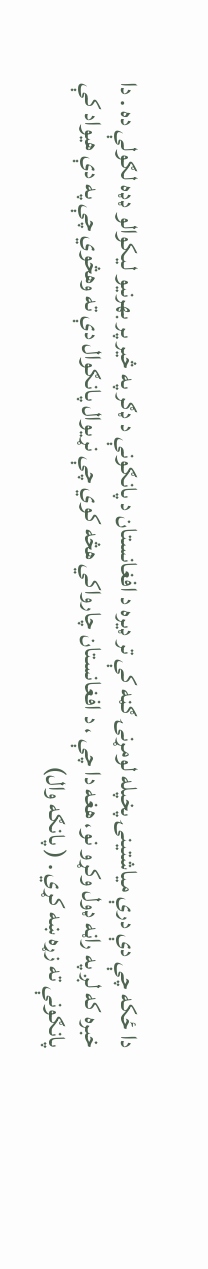دا ځكه چې دې درې مياشتينۍ پخپله لومړنۍ ګڼه كې تر ډيره د افغانستان د پانګونې د ډګر په څير پر بهرنيو ليكوالو ډډه لګولې ده . دا خبره كه لږ په راڼه ډول وكړو نو، هغه دا چې ، د افغانستان چارواكي هڅه كوي چې نړيوال پانګوال دې ته وهڅوي چې په دې هيواد كې پانګونې ته زړه ښه كړي . ( پانګه وال)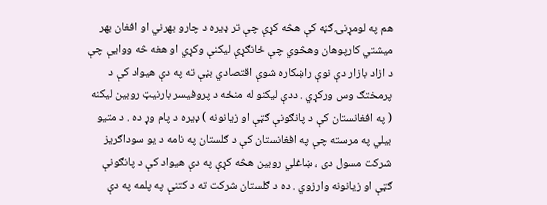هم په لومړنۍ ګڼه كې هڅه كړې چې تر ډيره د چارو بهرني او افغان بهر ميشتي كارپوهان وهڅوي چې ځانګړې ليكنې وكړي او هغه څه ووايې چې د ازاد بازار دې نوې راښكاره شوې اقتصادي بڼې ته په دې هيواد كې د پرمختګ وس وركړي . ددې ليكنو له منځه د پروفيسر بارنيټ روبين ليكنه ( په افغانستان كې د پانګونې ګټې او زيانونه ) ډيره د پام وړ ده . د متيو بيلي په مرسته چې په افغانستان كې د ګلستان په نامه د يو سوداګريز شركت مسول دى ، ښاغلي روبين هڅه كړې په دې هيواد كې د پانګونې ګټې او زيانونه وارزوي . ده د ګلستان شركت ته د كتنې په پلمه په دې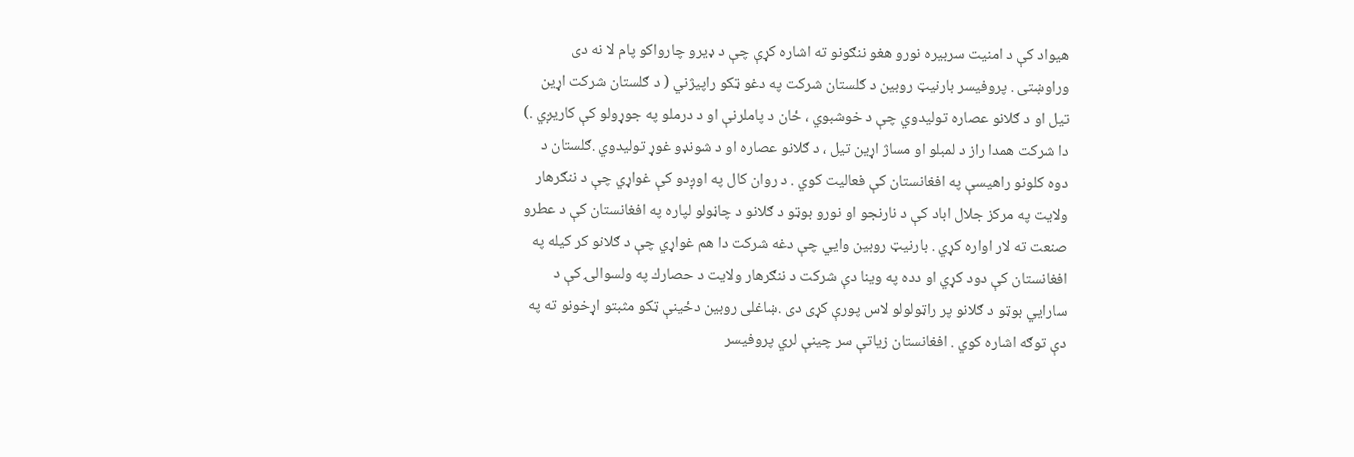هيواد كې د امنيت سربيره نورو هغو ننګونو ته اشاره كړې چې د ډيرو چارواكو پام لا نه دى وراوښتى . پروفيسر بارنيټ روبين د ګلستان شركت په دغو ټكو راپيژني ( د ګلستان شركت اړين تيل او د ګلانو عصاره توليدوي چې د خوشبوي ، ځان د پاملرنې او د درملو په جوړولو كې كاريږي .) دا شركت همدا راز د لمبلو او مساژ اړين تيل ، د ګلانو عصاره او د شونډو غوړ توليدوي .ګلستان د دوه كلونو راهيسې په افغانستان كې فعاليت كوي . د روان كال په اوږدو كې غواړي چې د ننګرهار ولايت په مركز جلال اباد كې د نارنجو او نورو بوټو د ګلانو د چاڼولو لپاره په افغانستان كې د عطرو صنعت ته لار اواره كړي . بارنيټ روبين وايي چې دغه شركت دا هم غواړي چې د ګلانو كر كيله په افغانستان كې دود كړي او دده په وينا دې شركت د ننګرهار ولايت د حصارك په ولسوالۍ كې د سارايي بوټو د ګلانو پر راټولولو لاس پورې كړى دى .ښاغلى روبين دځينې ټكو مثبتو اړخونو ته په دې توګه اشاره كوي . افغانستان زياتې سر چينې لري پروفيسر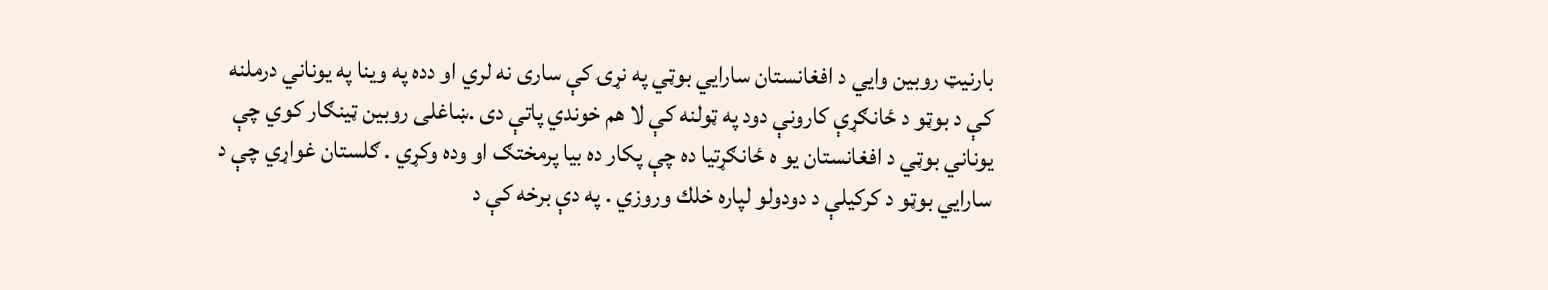بارنيټ روبين وايي د افغانستان سارايي بوټي په نړۍ كې سارى نه لري او دده په وينا په يوناني درملنه كې د بوټو د ځانګړې كارونې دود په ټولنه كې لا هم خوندي پاتې دى .ښاغلى روبين ټينګار كوي چې يوناني بوټي د افغانستان يو ه ځانګړتيا ده چې پكار ده بيا پرمختګ او وده وكړي . ګلستان غواړي چې د سارايي بوټو د كركيلې د دودولو لپاره خلك وروزي . په دې برخه كې د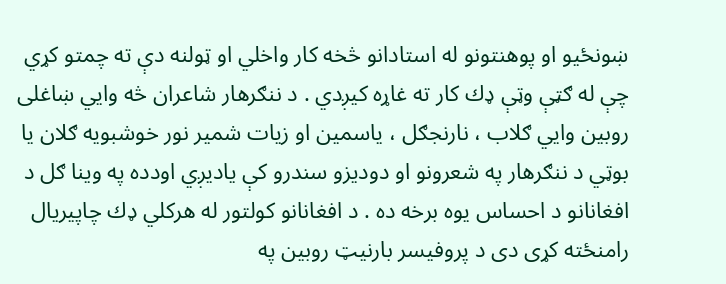ښونځيو او پوهنتونو له استادانو څخه كار واخلي او ټولنه دې ته چمتو كړي چې له ګټې وټې ډك كار ته غاړه كيږدي . د ننګرهار شاعران څه وايي ښاغلى روبين وايي ګلاب ، نارنجګل ، ياسمين او زيات شمير نور خوشبويه ګلان يا بوټي د ننګرهار په شعرونو او دوديزو سندرو كې ياديږي اودده په وينا ګل د افغانانو د احساس يوه برخه ده . د افغانانو كولتور له هركلي ډك چاپيريال رامنځته كړى دى د پروفيسر بارنيټ روبين په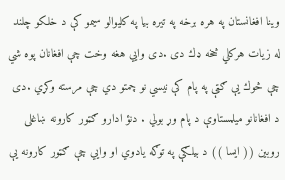وينا افغانستان په هره برخه په تيره بيا په كليوالو سيمو كې د خلكو چلند له زيات هركلي څخه ډك دى .دى وايي هغه وخت چې افغانان پوه شي چې څوك يې ګټې په پام كې نيسي نو چمتو دي چې مرسته وكړي .دى د افغانانو ميلمستاوې د پام وړ بولي . دنؤ ادارو ګټور كارونه ښاغلى روبين (( ايسا )) د بيلګې په توګه يادوي او وايي چې ګټور كارونه يې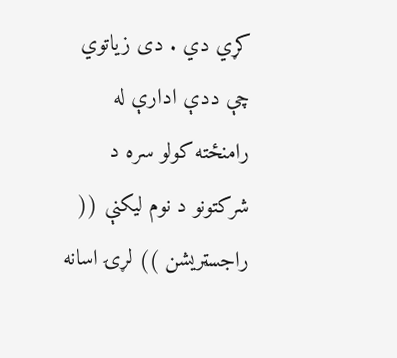كړي دي . دى زياتوي چې ددې ادارې له رامنځته كولو سره د شركتونو د نوم ليكنې (( راجسټريشن )) لړۍ اسانه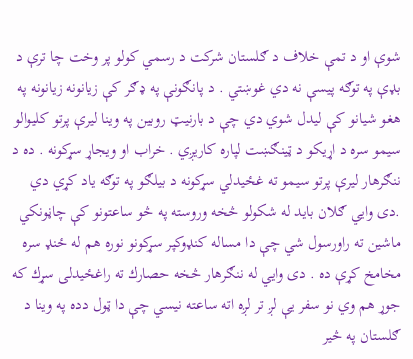شوې او د تمې خلاف د ګلستان شركت د رسمي كولو پر وخت چا ترې د بډې په توګه پيسې نه دي غوښتي . د پانګونې په ډګر كې زيانونه زيانونه په هغو شيانو كې ليدل شوي دي چې د بارنيټ روبين په وينا ليرې پرتو كليوالو سيمو سره د اړيكو د ټينګښت لپاره كاريږي . خراب او ويجاړ سړكونه . ده د ننګرهار ليرې پرتو سيمو ته غځيدلي سړكونه د بيلګو په توګه ياد كړي دي .دى وايي ګلان بايد له شكولو څخه وروسته په څو ساعتونو كې چاڼونكي ماشين ته راورسول شي چې دا مساله كنډوكپر سړكونو نوره هم له ځنډ سره مخامخ كړې ده . دى وايي له ننګرهار څخه حصارك ته راغځيدلى سړك كه جوړ هم وي نو سفر يې لږ تر لږه اته ساعته نيسي چې دا ټول دده په وينا د ګلستان په څير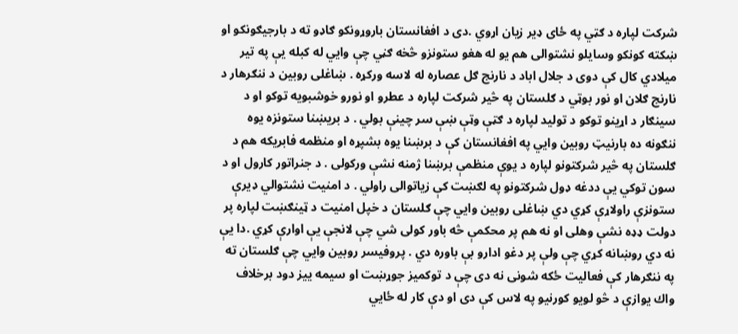شركت لپاره د ګټي په ځاى ډير زيان اړوي .دى د افغانستان باروړونكو ګاډو ته د بارجيګونكو او ښكته كونكو وسايلو نشتوالى هم يو له هغو ستونزو څخه ګڼي چې وايي له كبله يې په تير ميلادي كال كې دوى د جلال اباد د نارنج ګل عصاره له لاسه وركړه . ښاغلى روبين د ننګرهار د نارنج ګلان او نور بوټي د ګلستان په څير شركت لپاره د عطرو او نورو خوشبويه توكو او د سينګار د اړينو توكو د توليد لپاره د ګټې وټې ښې سر چينې بولي . د بريښنا ستونزه يوه ننګونه ده بارنيټ روبين وايي په افغانستان كې د برښنا يوه بشپړه او منظمه فابريكه هم د ګلستان په څير شركتونو لپاره د يوې منظمې برښنا ژمنه نشې وركولى . د جنراتور كارول او د سون توكي يې ددغه ډول شركتونو په لګښت كې زياتوالى راولي . د امنيت نشتوالي ډيرې ستونزې راولاړې كړي دي ښاغلى روبين وايي چې ګلستان د خپل امنيت د ټينګښت لپاره پر دولت ډډه نشې وهلى او نه هم پر محكمې څه باور كولى شي چې لانجې يې اوارې كړي .دا يې نه دي روښانه كړي چې ولې پر دغو ادارو بې باوره دي . پروفيسر روبين وايي چې ګلستان ته په ننګرهار كې فعاليت ځكه شونى نه دى چې د توكميز جوړښت او سيمه ييز دود برخلاف واك يوازې د څو لويو كورنيو په لاس كې دى او دې كار له ځايي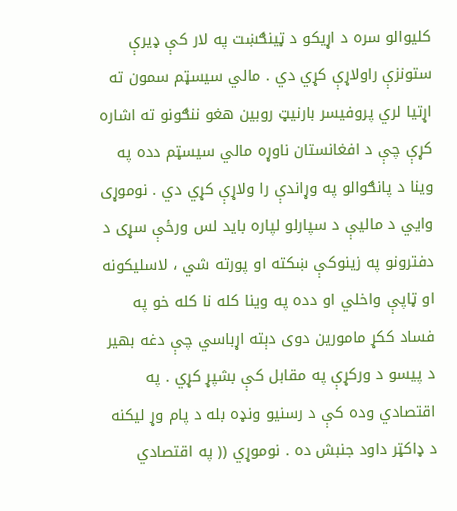كليوالو سره د اړيكو د ټينګښت په لار كې ډيرې ستونزې راولاړې كړي دي . مالي سيسټم سمون ته اړتيا لري پروفيسر بارنيټ روبين هغو ننګونو ته اشاره كړې چې د افغانستان ناوړه مالي سيسټم دده په وينا د پانګوالو په وړاندې را ولاړې كړي دي . نوموړى وايي د ماليې د سپارلو لپاره بايد لس ورځې سړى د دفترونو په زينوكې ښكته او پورته شي ، لاسليكونه او ټاپې واخلي او دده په وينا كله نا كله خو په فساد ككړ مامورين دوى دېته اړباسي چې دغه بهير د پيسو د وركړې په مقابل كې بشپړ كړي . په اقتصادي وده كې د رسنيو ونډه بله د پام وړ ليكنه د ډاكټر داود جنبش ده . نوموړي (( په اقتصادي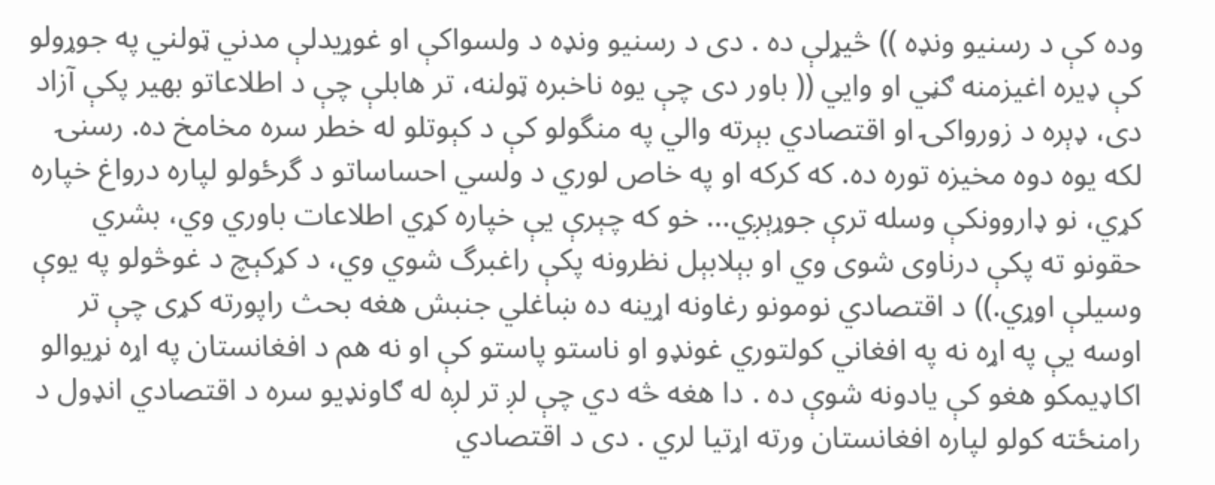وده كې د رسنيو ونډه )) څيړلې ده . دى د رسنيو ونډه د ولسواكې او غوړيدلې مدني ټولني په جوړولو كې ډيره اغيزمنه ګڼي او وايي (( باور دى چې يوه ناخبره ټولنه، تر هابلې چې د اطلاعاتو بهير پکې آزاد دى، ډېره د زورواکۍ او اقتصادي بېرته والي په منگولو کې د کېوتلو له خطر سره مخامخ ده. رسنۍ لکه يوه دوه مخيزه توره ده. که کرکه او په خاص لوري د ولسي احساساتو د گرځولو لپاره درواغ خپاره کړي، نو ډاروونکې وسله ترې جوړېږي... خو که چېرې يې خپاره کړي اطلاعات باوري وي، بشري حقونو ته پکې درناوى شوى وي او بېلابېل نظرونه پکې راغبرگ شوي وي، د کړکېچ د غوڅولو په يوې وسيلې اوړي.)) د اقتصادي نومونو رغاونه اړينه ده ښاغلي جنبش هغه بحث راپورته كړى چې تر اوسه يې په اړه نه په افغاني كولتوري غونډو او ناستو پاستو كې او نه هم د افغانستان په اړه نړيوالو اكاډيمكو هغو كې يادونه شوې ده . دا هغه څه دي چې لږ تر لږه له ګاونډيو سره د اقتصادي انډول د رامنځته كولو لپاره افغانستان ورته اړتيا لري . دى د اقتصادي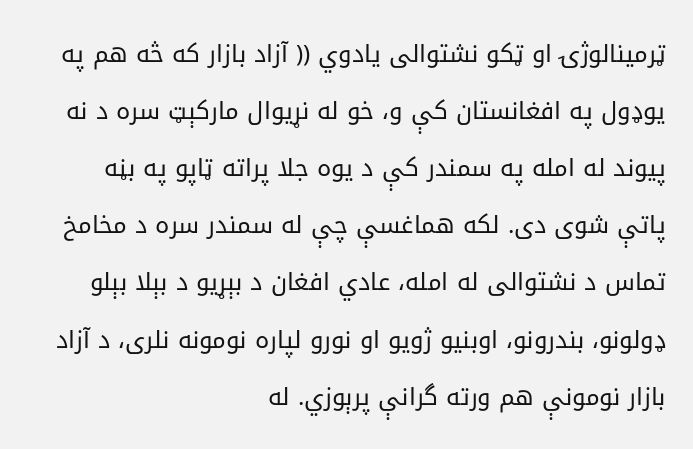ټرمينالوژۍ او ټكو نشتوالى يادوي (( آزاد بازار که څه هم په يوډول په افغانستان کې و، خو له نړيوال مارکېټ سره د نه پيوند له امله په سمندر کې د يوه جلا پراته ټاپو په بڼه پاتې شوی دی. لکه هماغسې چې له سمندر سره د مخامخ تماس د نشتوالی له امله، عادي افغان د بېړيو د بېلا بېلو ډولونو، بندرونو، اوبنيو ژويو او نورو لپاره نومونه نلری، د آزاد بازار نومونې هم ورته گرانې پرېوزي. له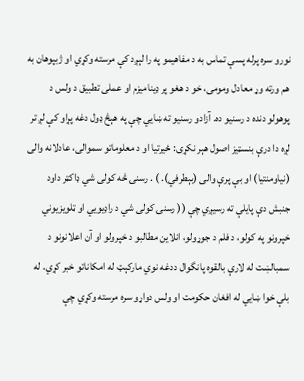نورو سره پرله پسې تماس به د مفاهيمو په را لېږد کې مرسته وکړي او ژبپوهان به هم ورته وړ معادل ومومی، خو د هغو پر ډيناميزم او عملی تطبيق د ولس د پوهولو دنده د رسنيو ده. آزادو رسنيو ته ښايي چې په هېڅ ډول دغه پړاو کې لږ تر لږه دا درې بنسټيز اصول هېر نکړی: ځيرتيا او د معلوماتو سموالی، عادلانه والی (نياومنتيا) او بې پرې والی (بېطرفي). ) . رسنۍ څه كولى شي ډاكټر داود جنبش دې پايلې ته رسيږي چې (( رسنۍ کولی شي د راډيويي او ټلويزيوني خپرونو په کولو، د فلم د جوړولو، انلاين مطالبو د خپرولو او آن اعلانونو د سمبالښت له لارې بالقوه پانگوال ددغه نوي مارکېټ له امکاناتو خبر کړي. له بلې خوا ښايي له افغان حکومت او ولس دواړو سره مرسته وکړي چې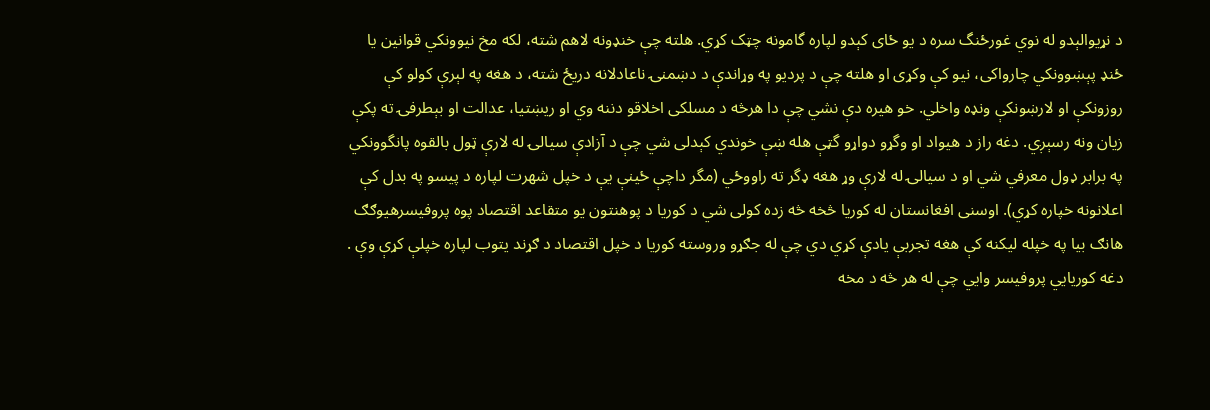د نړيوالېدو له نوي غورځنگ سره د يو ځای کېدو لپاره گامونه چټک کړي. هلته چې خنډونه لاهم شته، لکه مخ نيوونکي قوانين يا ځنډ پېښوونکي چارواکی، نيو کې وکړی او هلته چې د پرديو په وړاندې د دښمنۍ ناعادلانه دريځ شته، د هغه په لېرې کولو کې روزونکې او لارښونکې ونډه واخلي. خو هيره دې نشي چې دا هرڅه د مسلکی اخلاقو دننه وي او ريښتيا، عدالت او بېطرفۍ ته پکې زيان ونه رسېږي. دغه راز د هيواد او وگړو دواړو گټې هله ښې خوندي کېدلی شي چې د آزادې سيالۍ له لارې ټول بالقوه پانگوونکي په برابر ډول معرفي شي او د سيالۍ له لارې وړ هغه ډگر ته راووځي (مگر داچې ځينې يې د خپل شهرت لپاره د پيسو په بدل کې اعلانونه خپاره کړي). اوسنى افغانستان له كوريا څخه څه زده كولى شي د كوريا د پوهنتون يو متقاعد اقتصاد پوه پروفيسرهيوګګ هانګ بيا په خپله ليكنه كې هغه تجربې يادې كړي دي چې له جګړو وروسته كوريا د خپل اقتصاد د ګړند يتوب لپاره خپلې كړې وې . دغه كوريايي پروفيسر وايي چې له هر څه د مخه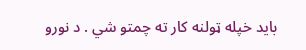بايد خپله ټولنه كار ته چمتو شي . د نورو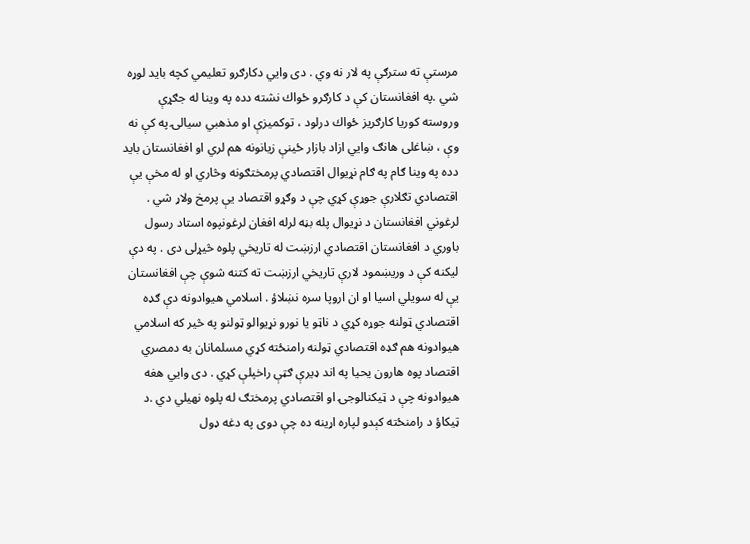مرستې ته سترګې په لار نه وي . دى وايي دكارګرو تعليمي كچه بايد لوړه شي .په افغانستان كې د كارګرو ځواك نشته دده په وينا له جګړې وروسته كوريا كارګريز ځواك درلود ، توكميزې او مذهبي سيالۍ په كې نه وې ، ښاغلى هانګ وايي ازاد بازار ځينې زيانونه هم لري او افغانستان بايد دده په وينا ګام په ګام نړيوال اقتصادي پرمختګونه وڅاري او له مخې يې اقتصادي تګلارې جوړې كړي چې د وګړو اقتصاد يې پرمخ ولاړ شي . لرغوني افغانستان د نړيوال پله بڼه لرله افغان لرغونپوه استاد رسول باوري د افغانستان اقتصادي ارزښت له تاريخي پلوه څيړلى دى . په دې ليكنه كې د وريښمود لارې تاريخي ارزښت ته كتنه شوې چې افغانستان يې له سويلي اسيا او ان اروپا سره نښلاؤ . اسلامي هيوادونه دې ګډه اقتصادي ټولنه جوړه كړي د ناټو يا نورو نړيوالو ټولنو په څير كه اسلامي هيوادونه هم ګډه اقتصادي ټولنه رامنځته كړي مسلمانان به دمصري اقتصاد پوه هارون يحيا په اند ډيرې ګټې راخپلې كړي . دى وايي هغه هيوادونه چې د ټيكنالوجۍ او اقتصادي پرمختګ له پلوه نهيلي دي .د ټيكاؤ د رامنځته كېدو لپاره اړينه ده چې دوى په دغه ډول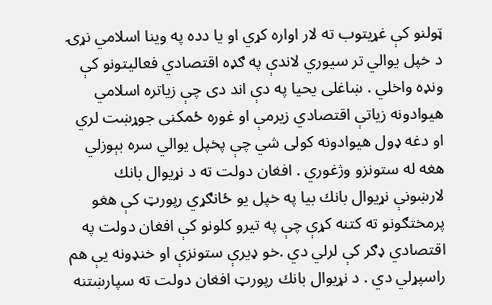ټولنو كې غړيتوب ته لار اواره كړي او يا دده په وينا اسلامي نړۍ د خپل يوالي تر سيوري لاندې په ګډه اقتصادي فعاليتونو كې ونډه واخلي . ښاغلى يحيا په دې اند دى چې زياتره اسلامي هيوادونه زياتې اقتصادي زيرمې او غوره ځمكنى جوړښت لري او دغه ډول هيوادونه كولى شي چې پخپل يوالي سره بېوزلي هغه له ستونزو وژغوري . افغان دولت ته د نړيوال بانك لارښونې نړيوال بانك بيا په خپل يو ځانګړي رپورټ كې هغو پرمختګونو ته كتنه كړې چې په تيرو كلونو كې افغان دولت په اقتصادي ډګر كې لرلي دي .خو ډيرې ستونزې او خنډونه يې هم راسپړلي دي . د نړيوال بانك رپورټ افغان دولت ته سپارښتنه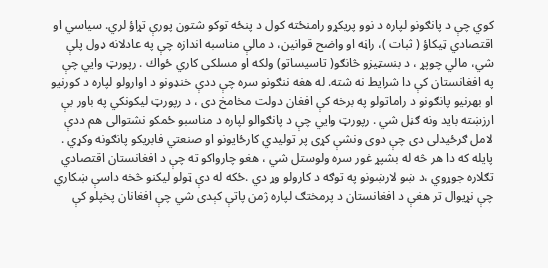كوي چې د پانګونو لپاره د نوو پريكړو رامنځته كول د پنځه توكو شتون پورې تړاؤ لري. سياسي او اقتصادي ټيكاؤ ( ثبات )، راڼه او واضح قوانين، د مالې مناسبه اندازه چې په عادلانه ډول پلې شي، مالي چوپړ ، د بنسټيزو څانګو( تاسيساتو) ولكه او مسلكى كاري ځواك . رپورټ وايي چې په افغانستان كې دا شرايط نه شته. له هغه ننګونو سره چې ددې خنډونو د اوارولو لپاره د كورنيو او بهرنيو پانګونو د راماتولو په برخه كې افغان دولت مخامخ دى ، د رپورټ ليكونكي په باور بې ارزښته بايد ونه ګڼل شي . رپورټ وايي چې د پانګوالو لپاره د مناسبو ځمكو نشتوالى هم ددې لامل ګرځيدلى دى چې دوى ونشې كړى پر توليدي كارځايونو او صنعتي فابريكو پانګونه وكړي . پايله كه دا هر څه له بشپړ غور سره ولوستل شي ، هغو چارواكو ته چې د افغانستان اقتصادي تګلاره جوړوي ،د ښو لارښونو په توګه د كارولو وړ دي .ځكه له دې ټولو ليكنو څخه داسې ښكاري چې نړيوال تر هغې د افغانستان د پرمختګ لپاره ژمن پاتې كېدى شي چې افغانان پخپلو كې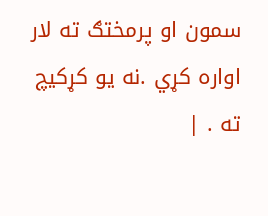سمون او پرمختګ ته لار اواره كړي .نه يو كړكيچ ته . |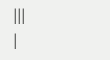|||
|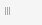|||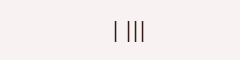| |||